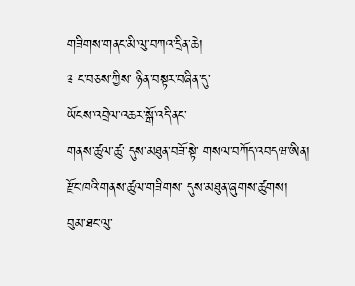གཟིགས་གནང་མི་ལུ་བཀའ་དྲིན་ཆེ།
༉ ང་བཅས་ཀྱིས་ ཉིན་བསྟར་བཞིན་དུ་
ཡོངས་འབྲེལ་འཆར་སྒོ་འདི་ནང་
གནས་ཚུལ་ཚུ་ དུས་མཐུན་བཟོ་སྟེ་ གསལ་བཀོད་འབདཝ་ཨིན།
རྫོང་ཁའི་གནས་ཚུལ་གཟིགས་ དུས་མཐུན་ཞུགས་ཚུགས།
བུམ་ཐང་ལུ་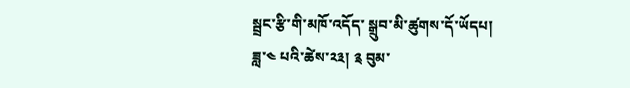སྦྲང་རྩི་གི་མཁོ་འདོད་ སྒྲུབ་མི་ཚུགས་དོ་ཡོདཔ།
ཟླ་༤ པའི་ཚེས་༢༣། ༉ བུམ་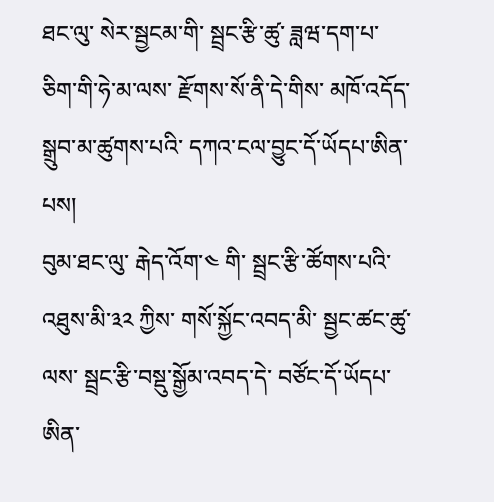ཐང་ལུ་ སེར་སྦྱངམ་གི་ སྦྲང་རྩི་ཚུ་ ཟླཝ་དག་པ་ཅིག་གི་ཧེ་མ་ལས་ རྫོགས་སོ་ནི་དེ་གིས་ མཁོ་འདོད་སྒྲུབ་མ་ཚུགས་པའི་ དཀའ་ངལ་བྱུང་དོ་ཡོདཔ་ཨིན་པས།
བུམ་ཐང་ལུ་ རྒེད་འོག་༤ གི་ སྦྲང་རྩི་ཚོགས་པའི་འཐུས་མི་༣༢ ཀྱིས་ གསོ་སྐྱོང་འབད་མི་ སྦྱང་ཚང་ཚུ་ལས་ སྦྲང་རྩི་བསྡུ་སྒྱོམ་འབད་དེ་ བཙོང་དོ་ཡོདཔ་ཨིན་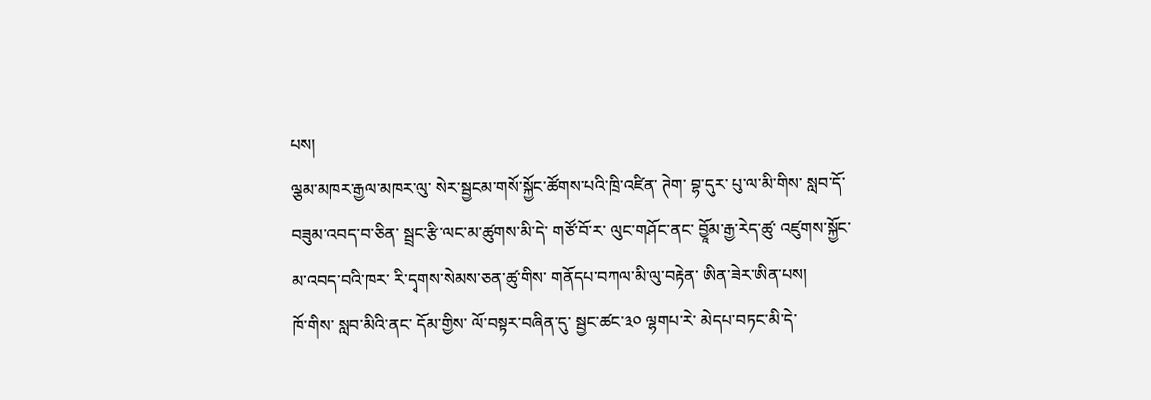པས།
ལྕམ་མཁར་རྒྱལ་མཁར་ལུ་ སེར་སྦྱངམ་གསོ་སྐྱོང་ཚོགས་པའི་ཁྲི་འཛིན་ ཊེག་ བྷ་དུར་ པུ་ལ་མི་གིས་ སླབ་དོ་བཟུམ་འབད་བ་ཅིན་ སྦྲང་རྩི་ལང་མ་ཚུགས་མི་དེ་ གཙོ་བོ་ར་ ལུང་གཤོང་ནང་ བྱཱོམ་རྒྱ་རེད་ཚུ་ འཛུགས་སྐྱོང་མ་འབད་བའི་ཁར་ རི་དྭགས་སེམས་ཅན་ཚུ་གིས་ གནོདཔ་བཀལ་མི་ལུ་བརྟེན་ ཨིན་ཟེར་ཨིན་པས།
ཁོ་གིས་ སླབ་མིའི་ནང་ དོམ་གྱིས་ ལོ་བསྟར་བཞིན་དུ་ སྦྱང་ཚང་༣༠ ལྷགཔ་རེ་ མེདཔ་བཏང་མི་དེ་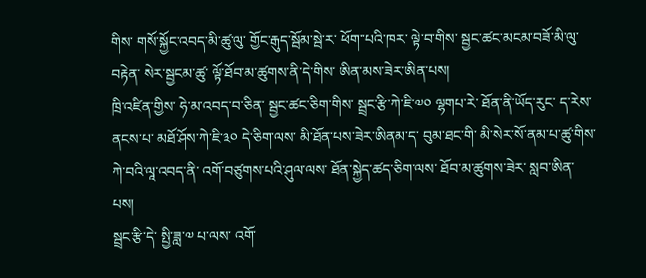གིས་ གསོ་སྐྱོང་འབད་མི་ཚུ་ལུ་ གྱོང་རྒུད་སྦོམ་སྦེ་ར་ ཕོག་་པའི་ཁར་ ལྟེ་བ་གིས་ སྦྱང་ཚང་མངམ་བཟོ་མི་ལུ་བརྟེན་ སེར་སྦྱངམ་ཚུ་ ལྟོ་ཐོབ་མ་ཚུགས་ནི་དེ་གིས་ ཨིན་མས་ཟེར་ཨིན་པས།
ཁྲི་འཛིན་གྱིས་ ཧེ་མ་འབད་བ་ཅིན་ སྦྱང་ཚང་ཅིག་གིས་ སྦྲང་རྩི་ཀེ་ཇི་༧༠ ལྷགཔ་རེ་ ཐོན་ནི་ཡོད་རུང་ ད་རེས་ནངས་པ་ མཐོ་ཤོས་ཀེ་ཇི་༣༠ དེ་ཅིག་ལས་ མི་ཐོན་པས་ཟེར་ཨིནམ་ད་ བུམ་ཐང་གི་ མི་སེར་སོ་ནམ་པ་ཚུ་གིས་ ཀེ་བའི་ལཱ་འབད་ནི་ འགོ་བཙུགས་པའི་ཤུལ་ལས་ ཐོན་སྐྱེད་ཚད་ཅིག་ལས་ ཐོབ་མ་ཚུགས་ཟེར་ སླབ་ཨིན་པས།
སྦྲང་རྩི་དེ་ སྤྱི་ཟླ་༧ པ་ལས་ འགོ་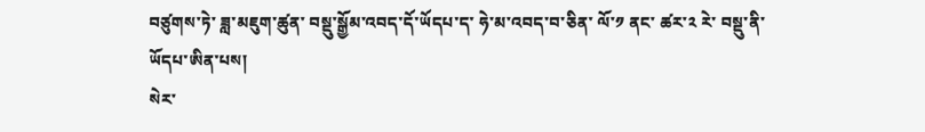བཙུགས་ཏེ་ ཟླ་མཇུག་ཚུན་ བསྡུ་སྒྱོམ་འབད་དོ་ཡོདཔ་ད་ ཧེ་མ་འབད་བ་ཅིན་ ལོ་༡ ནང་ ཚར་༢ རེ་ བསྡུ་ནི་ཡོདཔ་ཨིན་པས།
སེར་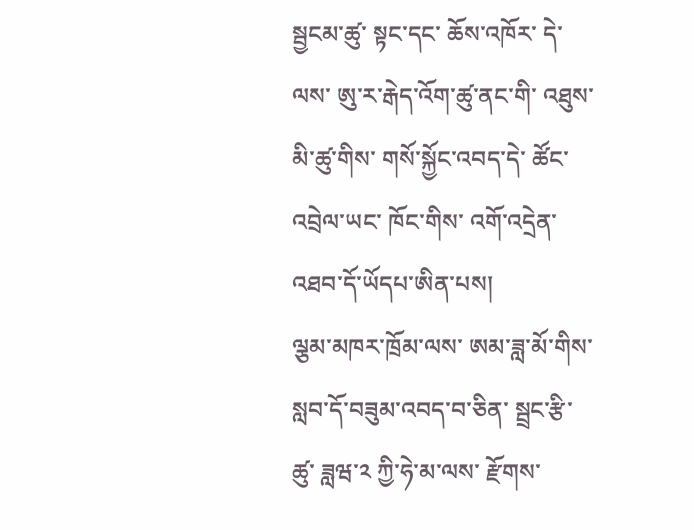སྦྱངམ་ཚུ་ སྟང་དང་ ཆོས་འཁོར་ དེ་ལས་ ཨུ་ར་རྒེད་འོག་ཚུ་ནང་གི་ འཐུས་མི་ཚུ་གིས་ གསོ་སྐྱོང་འབད་དེ་ ཚོང་འབྲེལ་ཡང་ ཁོང་གིས་ འགོ་འདྲེན་འཐབ་དོ་ཡོདཔ་ཨིན་པས།
ལྕམ་མཁར་ཁྲོམ་ལས་ ཨམ་ཟླ་མོ་གིས་ སླབ་དོ་བཟུམ་འབད་བ་ཅིན་ སྦྲང་རྩི་ཚུ་ ཟླཝ་༢ ཀྱི་ཧེ་མ་ལས་ རྫོགས་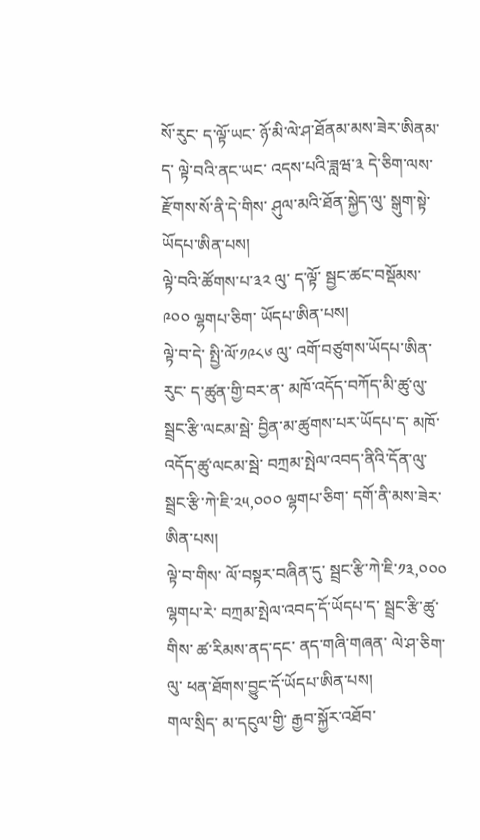སོ་རུང་ ད་ལྟོ་ཡང་ ཉོ་མི་ལེ་ཤ་ཐོནམ་མས་ཟེར་ཨིནམ་ད་ ལྟེ་བའི་ནང་ཡང་ འདས་པའི་ཟླཝ་༣ དེ་ཅིག་ལས་ རྫོགས་སོ་ནི་དེ་གིས་ ཤུལ་མའི་ཐོན་སྐྱེད་ལུ་ སྒུག་སྟེ་ཡོདཔ་ཨིན་པས།
ལྟེ་བའི་ཚོགས་པ་༣༢ ལུ་ ད་ལྟོ་ སྦྱང་ཚང་བསྡོམས་༩༠༠ ལྷགཔ་ཅིག་ ཡོདཔ་ཨིན་པས།
ལྟེ་བ་དེ་ སྤྱི་ལོ་༡༩༨༦ ལུ་ འགོ་བཙུགས་ཡོདཔ་ཨིན་རུང་ ད་ཚུན་གྱི་བར་ན་ མཁོ་འདོད་བཀོད་མི་ཚུ་ལུ་ སྦྲང་རྩི་ལངམ་སྦེ་ བྱིན་མ་ཚུགས་པར་ཡོདཔ་ད་ མཁོ་འདོད་ཚུ་ལངམ་སྦེ་ བཀྲམ་སྤེལ་འབད་ནིའི་དོན་ལུ་ སྦྲང་རྩི་ཀེ་ཇི་༢༥,༠༠༠ ལྷགཔ་ཅིག་ དགོ་ནི་མས་ཟེར་ཨིན་པས།
ལྟེ་བ་གིས་ ལོ་བསྟར་བཞིན་དུ་ སྦྲང་རྩི་ཀེ་ཇི་༡༣,༠༠༠ ལྷགཔ་རེ་ བཀྲམ་སྤེལ་འབད་དོ་ཡོདཔ་ད་ སྦྲང་རྩི་ཚུ་གིས་ ཚ་རིམས་ནད་དང་ ནད་གཞི་གཞན་ ལེ་ཤ་ཅིག་ལུ་ ཕན་ཐོགས་བྱུང་དོ་ཡོདཔ་ཨིན་པས།
གལ་སྲིད་ མ་དངུལ་གྱི་ རྒྱབ་སྐྱོར་འཐོབ་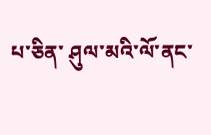པ་ཅིན་ ཤུལ་མའི་ལོ་ནང་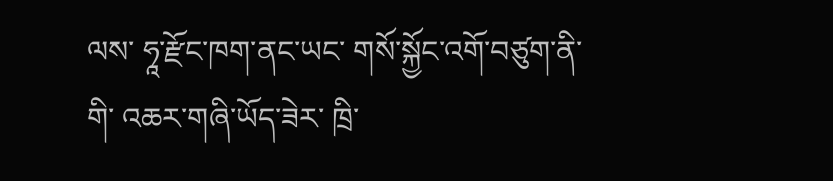ལས་ ཧཱ་རྫོང་ཁག་ནང་ཡང་ གསོ་སྐྱོང་འགོ་བཙུག་ནི་གི་ འཆར་གཞི་ཡོད་ཟེར་ ཁྲི་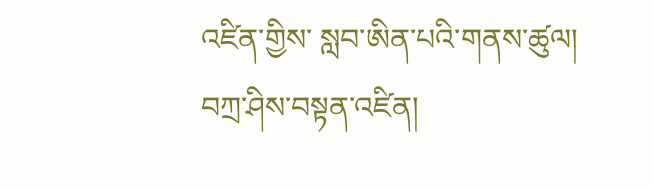འཛིན་གྱིས་ སླབ་ཨིན་པའི་གནས་ཚུལ།
བཀྲ་ཤིས་བསྟན་འཛིན།